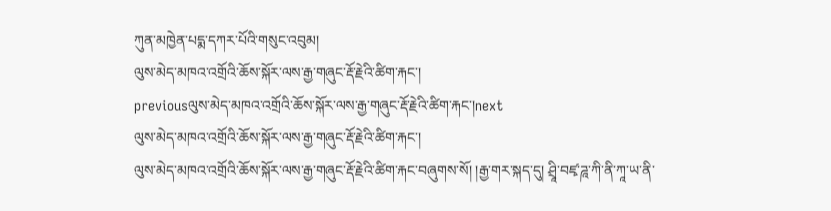ཀུན་མཁྱེན་པདྨ་དཀར་པོའི་གསུང་འབུམ།
ལུས་མེད་མཁའ་འགྲོའི་ཆོས་སྐོར་ལས་རྒྱ་གཞུང་རྡོ་རྗེའི་ཚིག་རྐང་།
previousལུས་མེད་མཁའ་འགྲོའི་ཆོས་སྐོར་ལས་རྒྱ་གཞུང་རྡོ་རྗེའི་ཚིག་རྐང་།next
ལུས་མེད་མཁའ་འགྲོའི་ཆོས་སྐོར་ལས་རྒྱ་གཞུང་རྡོ་རྗེའི་ཚིག་རྐང་།
ལུས་མེད་མཁའ་འགྲོའི་ཆོས་སྐོར་ལས་རྒྱ་གཞུང་རྡོ་རྗེའི་ཚིག་རྐང་བཞུགས་སོ། །རྒྱ་གར་སྐད་དུ། ཤྲཱི་བཛྭ་ཌཱ་ཀི་ནི་ཀཱ་ཡ་ནི་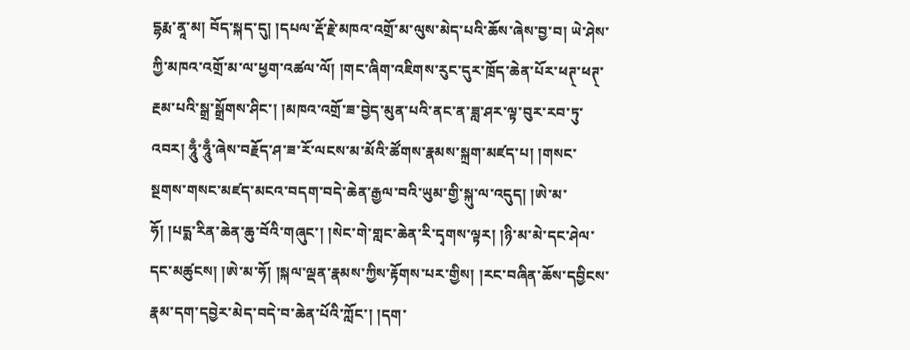དྷརྨ་ནཱ་མ། བོད་སྐད་དུ། །དཔལ་རྡོ་རྗེ་མཁའ་འགྲོ་མ་ལུས་མེད་པའི་ཆོས་ཞེས་བྱ་བ། ཡེ་ཤེས་ཀྱི་མཁའ་འགྲོ་མ་ལ་ཕྱག་འཚལ་ལོ། །གང་ཞིག་འཇིགས་རུང་དུར་ཁྲོད་ཆེན་པོར་ཕཊ྄་ཕཊ྄་རྔམ་པའི་སྒྲ་སྒྲོགས་ཤིང་། །མཁའ་འགྲོ་ཟ་བྱེད་མུན་པའི་ནང་ན་ཟླ་ཤར་ལྟ་བུར་རབ་ཏུ་འབར། ཧཱུྃ་ཧཱུྃ་ཞེས་བརྗོད་ཤ་ཟ་རོ་ལངས་མ་མོའི་ཚོགས་རྣམས་སྐྲག་མཛད་པ། །གསང་སྔགས་གསང་མཛད་མངའ་བདག་བདེ་ཆེན་རྒྱལ་བའི་ཡུམ་གྱི་སྐུ་ལ་འདུད། །ཨེ་མ་ཧོ། །པདྨ་རིན་ཆེན་ཆུ་བོའི་གཞུང་། །སེང་གེ་གླང་ཆེན་རི་དྭགས་ལྟར། །ཉི་མ་མེ་དང་ཤེལ་དང་མཚུངས། །ཨེ་མ་ཧོ། །སྐལ་ལྡན་རྣམས་ཀྱིས་རྟོགས་པར་གྱིས། །རང་བཞིན་ཆོས་དབྱིངས་རྣམ་དག་དབྱེར་མེད་བདེ་བ་ཆེན་པོའི་ཀློང་། །དག་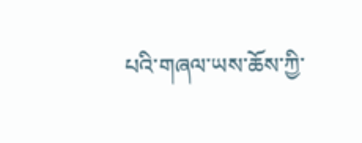པའི་གཞལ་ཡས་ཆོས་ཀྱི་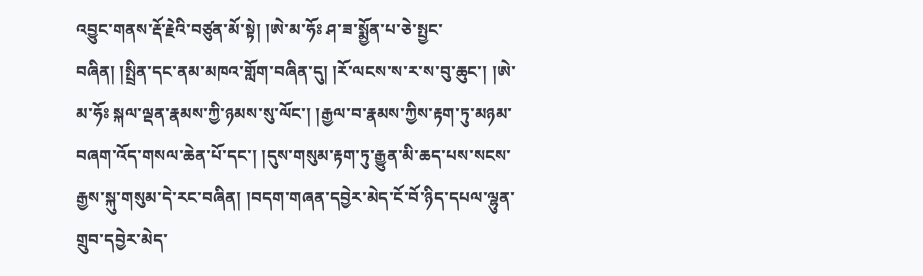འབྱུང་གནས་རྡོ་རྗེའི་བཙུན་མོ་སྟེ། །ཨེ་མ་ཧོཿ ཤ་ཟ་སྨྱོན་པ་ཅེ་སྤྱང་བཞིན། །སྤྲིན་དང་ནམ་མཁའ་གློག་བཞིན་དུ། །རོ་ལངས་ས་ར་ས་བུ་ཆུང་། །ཨེ་མ་ཧོཿ སྐལ་ལྡན་རྣམས་ཀྱི་ཉམས་སུ་ལོང་། །རྒྱལ་བ་རྣམས་ཀྱིས་རྟག་ཏུ་མཉམ་བཞག་འོད་གསལ་ཆེན་པོ་དང་། །དུས་གསུམ་རྟག་ཏུ་རྒྱུན་མི་ཆད་པས་སངས་རྒྱས་སྐུ་གསུམ་དེ་རང་བཞིན། །བདག་གཞན་དབྱེར་མེད་ངོ་བོ་ཉིད་དཔལ་ལྷུན་གྲུབ་དབྱེར་མེད་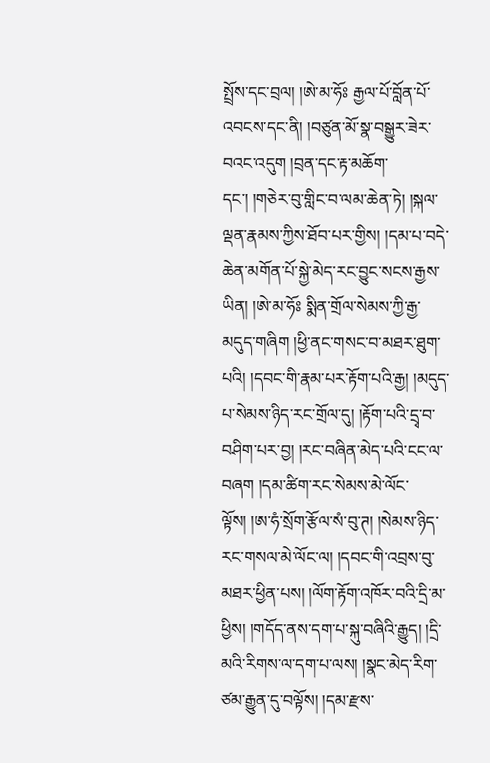སྤྲོས་དང་བྲལ། །ཨེ་མ་ཧོཿ རྒྱལ་པོ་བློན་པོ་འབངས་དང་ནི། །བཙུན་མོ་སྣ་བསྒྱུར་ཟེར་བའང་འདུག །བྲན་དང་རྟ་མཆོག་དང་། །གཅེར་བུ་གླིང་བ་ལམ་ཆེན་ཏེ། །སྐལ་ལྡན་རྣམས་ཀྱིས་ཐོབ་པར་གྱིས། །དམ་པ་བདེ་ཆེན་མགོན་པོ་སྐྱེ་མེད་རང་བྱུང་སངས་རྒྱས་ཡིན། །ཨེ་མ་ཧོཿ སྨིན་གྲོལ་སེམས་ཀྱི་རྒྱ་མདུད་གཞིག །ཕྱི་ནང་གསང་བ་མཐར་ཐུག་པའི། །དབང་གི་རྣམ་པར་རྟོག་པའི་རྒྱ། །མདུད་པ་སེམས་ཉིད་རང་གྲོལ་དུ། །རྟོག་པའི་དྲྭ་བ་བཤིག་པར་བྱ། །རང་བཞིན་མེད་པའི་ངང་ལ་བཞག །དམ་ཚིག་རང་སེམས་མེ་ལོང་ལྟོས། །ཨ་ཧཾ་སྲོག་རྩོལ་སཾ་བུ་ཊ། །སེམས་ཉིད་རང་གསལ་མེ་ལོང་ལ། །དབང་གི་འབྲས་བུ་མཐར་ཕྱིན་པས། །ལོག་རྟོག་འཁོར་བའི་དྲི་མ་ཕྱིས། །གདོད་ནས་དག་པ་སྐུ་བཞིའི་རྒྱུད། །དྲི་མའི་རིགས་ལ་དག་པ་ལས། །སྣང་མེད་རིག་ཙམ་རྒྱུན་དུ་བལྟོས། །དམ་རྫས་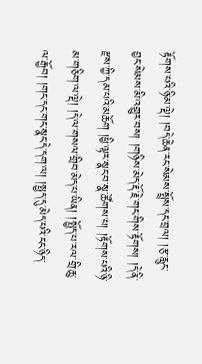རྟོགས་པའི་ཉི་མ་ལྡེ། །བདེ་ཆེན་རང་སེམས་སྤྲོས་དང་བྲལ། །རྩ་རླུང་བྱང་སེམས་མི་འགྱུར་བས། །གཉིས་མེད་རྡོ་རྗེ་གང་གིས་རྟོགས། །དེ་ནི་རྫས་ཀྱི་དམ་པའི་མཆོག །ཕྱི་ལྟར་སྣང་བ་སྣ་ཚོགས་པ། །རྟོགས་པའི་ཉི་མ་གཅིག་ལ་ལྡེ། །དེ་ལ་གསལ་གྲིབ་མེད་པ་ཡིན། །སྤྱོད་པ་རལ་གྲི་ཆུ་ལ་རྒྱོབ། །གང་དང་གང་སྣང་དེ་དག་ལ། །སྤྱད་དུ་མེད་པའི་ངང་ཉིད་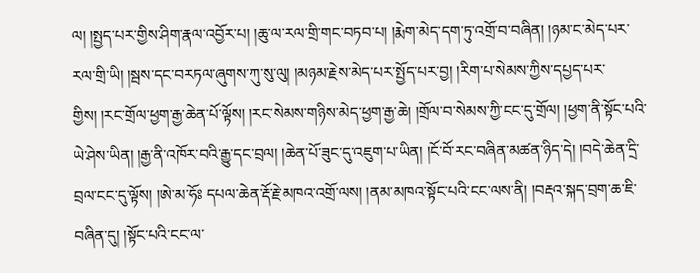ལ། །སྤྱད་པར་གྱིས་ཤིག་རྣལ་འབྱོར་པ། །ཆུ་ལ་རལ་གྲི་གང་བཏབ་པ། །རྨེག་མེད་དག་ཏུ་འགྲོ་བ་བཞིན། །ཉམ་ང་མེད་པར་རལ་གྲི་ཡི། །སྦས་དང་བརཏལ་ཞུགས་ཀུ་སུ་ལུ། །མཉམ་རྗེས་མེད་པར་སྤྱོད་པར་བྱ། །རིག་པ་སེམས་ཀྱིས་དཔྱད་པར་གྱིས། །རང་གྲོལ་ཕྱག་རྒྱ་ཆེན་པོ་ལྟོས། །རང་སེམས་གཉིས་མེད་ཕྱག་རྒྱ་ཆེ། །གྲོལ་བ་སེམས་ཀྱི་ངང་དུ་གྲོལ། །ཕྱག་ནི་སྟོང་པའི་ཡེ་ཤེས་ཡིན། །རྒྱ་ནི་འཁོར་བའི་རྒྱུ་དང་བྲལ། །ཆེན་པོ་ཟུང་དུ་འཇུག་པ་ཡིན། །ངོ་བོ་རང་བཞིན་མཚན་ཉིད་དེ། །བདེ་ཆེན་དྲི་བྲལ་ངང་དུ་ལྟོས། །ཨེ་མ་ཧོཿ དཔལ་ཆེན་རྡོ་རྗེ་མཁའ་འགྲོ་ལས། །ནམ་མཁའ་སྟོང་པའི་ངང་ལས་ནི། །བརྡའ་སྐད་བྲག་ཆ་ཇི་བཞིན་དུ། །སྟོང་པའི་ངང་ལ་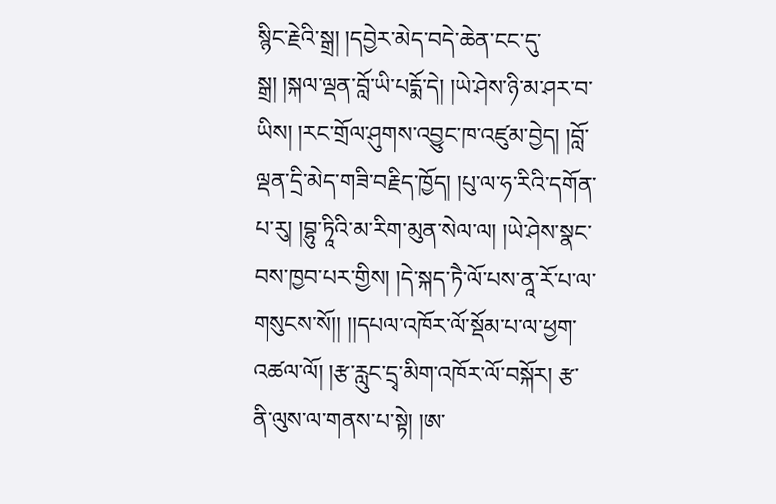སྙིང་རྗེའི་སྒྲ། །དབྱེར་མེད་བདེ་ཆེན་ངང་དུ་སྒྲ། །སྐལ་ལྡན་བློ་ཡི་པདྨོ་དེ། །ཡེ་ཤེས་ཉི་མ་ཤར་བ་ཡིས། །རང་གྲོལ་ཤུགས་འབྱུང་ཁ་འཛུམ་བྱེད། །བློ་ལྡན་དྲི་མེད་གཟི་བརྗིད་ཁྱོད། །པུ་ལ་ཧ་རིའི་དགོན་པ་རུ། །བྷུ་ཏཱིའི་མ་རིག་མུན་སེལ་ལ། །ཡེ་ཤེས་སྣང་བས་ཁྱབ་པར་གྱིས། །དེ་སྐད་ཏཻ་ལོ་པས་ནཱ་རོ་པ་ལ་གསུངས་སོ།། །།དཔལ་འཁོར་ལོ་སྡོམ་པ་ལ་ཕྱག་འཚལ་ལོ། །རྩ་རླུང་དྲྭ་མིག་འཁོར་ལོ་བསྐོར། རྩ་ནི་ལུས་ལ་གནས་པ་སྟེ། །ཨ་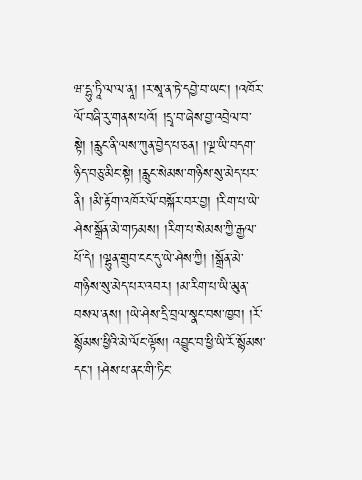ཝ་དྷུ་ཏཱི་ལ་ལ་ནཱ། །ར་སཱ་ན་ཏེ་དབྱེ་བ་ཡང་། །འཁོར་ལོ་བཞི་རུ་གནས་པའོ། །དྲྭ་བ་ཞེས་བྱ་འབྲེལ་བ་སྟེ། །རླུང་ནི་ལས་ཀུན་བྱེད་པ་ཅན། །ལྔ་ཡི་བདག་ཉིད་བཅུ་མིང་སྟེ། །རླུང་སེམས་གཉིས་སུ་མེད་པར་ནི། །མི་རྟོག་འཁོར་ལོ་བསྐོར་བར་བྱ། །རིག་པ་ཡེ་ཤེས་སྒྲོན་མེ་གཏམས། །རིག་པ་སེམས་ཀྱི་རྒྱལ་པོ་དེ། །ལྷུན་གྲུབ་ངང་དུ་ཡེ་ཤེས་ཀྱི། །སྒྲོན་མེ་གཉིས་སུ་མེད་པར་འབར། །མ་རིག་པ་ཡི་མུན་བསལ་ནས། །ཡེ་ཤེས་དྲི་བྲལ་སྣང་བས་ཁྱབ། །རོ་སྙོམས་ཕྱིའི་མེ་ལོང་ལྟོས། འབྱུང་བ་ཕྱི་ཡི་རོ་སྙོམས་དང་། །ཤེས་པ་ནང་གི་ཏིང་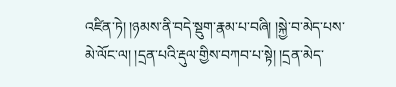འཛིན་ཏེ། །ཉམས་ནི་བདེ་སྡུག་རྣམ་པ་བཞི། །སྐྱེ་བ་མེད་པས་མེ་ལོང་ལ། །དྲན་པའི་རྡུལ་གྱིས་བཀབ་པ་སྟེ། །དྲན་མེད་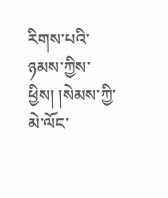རིགས་པའི་ཉམས་ཀྱིས་ཕྱིས། །སེམས་ཀྱི་མེ་ལོང་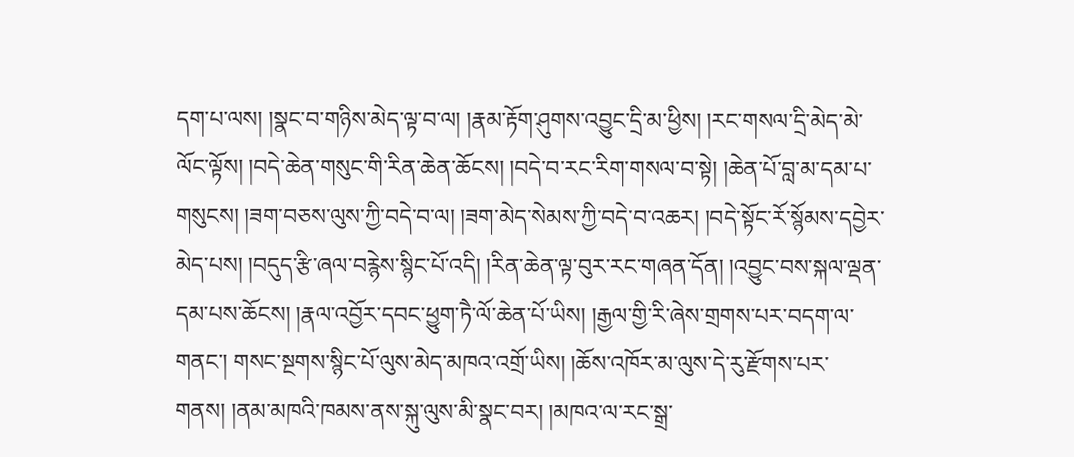དག་པ་ལས། །སྣང་བ་གཉིས་མེད་ལྟ་བ་ལ། །རྣམ་རྟོག་ཤུགས་འབྱུང་དྲི་མ་ཕྱིས། །རང་གསལ་དྲི་མེད་མེ་ལོང་ལྟོས། །བདེ་ཆེན་གསུང་གི་རིན་ཆེན་ཆོངས། །བདེ་བ་རང་རིག་གསལ་བ་སྟེ། །ཆེན་པོ་བླ་མ་དམ་པ་གསུངས། །ཟག་བཅས་ལུས་ཀྱི་བདེ་བ་ལ། །ཟག་མེད་སེམས་ཀྱི་བདེ་བ་འཆར། །བདེ་སྟོང་རོ་སྙོམས་དབྱེར་མེད་པས། །བདུད་རྩི་ཞལ་བརྙེས་སྙིང་པོ་འདི། །རིན་ཆེན་ལྟ་བུར་རང་གཞན་དོན། །འབྱུང་བས་སྐལ་ལྡན་དམ་པས་ཆོངས། །རྣལ་འབྱོར་དབང་ཕྱུག་ཏཻ་ལོ་ཆེན་པོ་ཡིས། །རྒྱལ་གྱི་རི་ཞེས་གྲགས་པར་བདག་ལ་གནང་། གསང་སྔགས་སྙིང་པོ་ལུས་མེད་མཁའ་འགྲོ་ཡིས། །ཆོས་འཁོར་མ་ལུས་དེ་རུ་རྫོགས་པར་གནས། །ནམ་མཁའི་ཁམས་ནས་སྐུ་ལུས་མི་སྣང་བར། །མཁའ་ལ་རང་སྒྲ་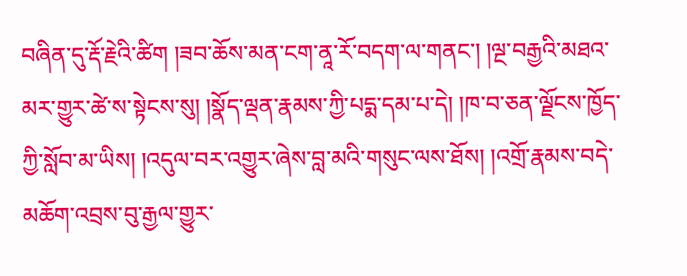བཞིན་དུ་རྡོ་རྗེའི་ཚིག །ཟབ་ཆོས་མན་ངག་ནཱ་རོ་བདག་ལ་གནང་། །ལྔ་བརྒྱའི་མཐའ་མར་གྱུར་ཚེ་ས་སྟེངས་སུ། །སྣོད་ལྡན་རྣམས་ཀྱི་པདྨ་དམ་པ་དེ། །ཁ་བ་ཅན་ལྗོངས་ཁྱོད་ཀྱི་སློབ་མ་ཡིས། །འདུལ་བར་འགྱུར་ཞེས་བླ་མའི་གསུང་ལས་ཐོས། །འགྲོ་རྣམས་བདེ་མཆོག་འབྲས་བུ་རྒྱལ་གྱུར་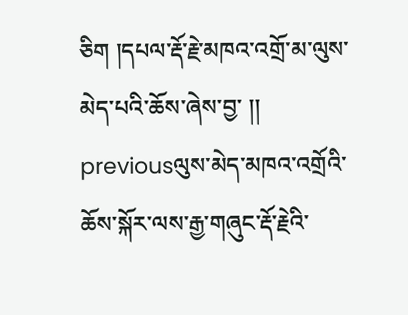ཅིག །དཔལ་རྡོ་རྗེ་མཁའ་འགྲོ་མ་ལུས་མེད་པའི་ཆོས་ཞེས་བྱ་ །།
previousལུས་མེད་མཁའ་འགྲོའི་ཆོས་སྐོར་ལས་རྒྱ་གཞུང་རྡོ་རྗེའི་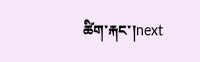ཚིག་རྐང་།next